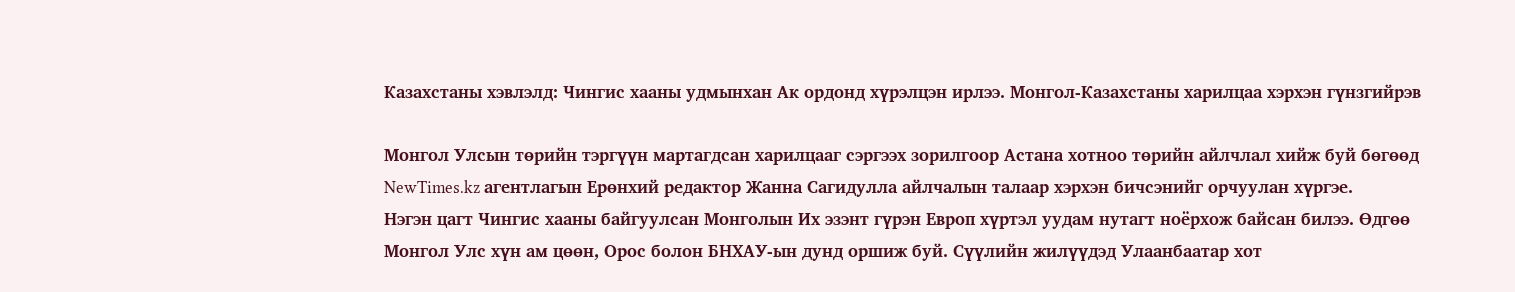Казахстаны хэвлэлд: Чингис хааны удмынхан Ак ордонд хүрэлцэн ирлээ. Монгол-Казахстаны харилцаа хэрхэн гүнзгийрэв

Монгол Улсын төрийн тэргүүн мартагдсан харилцааг сэргээх зорилгоор Астана хотноо төрийн айлчлал хийж буй бөгөөд NewTimes.kz агентлагын Ерөнхий редактор Жанна Сагидулла айлчалын талаар хэрхэн бичсэнийг орчуулан хүргэе.
Нэгэн цагт Чингис хааны байгуулсан Монголын Их эзэнт гүрэн Европ хүртэл уудам нутагт ноёрхож байсан билээ. Өдгөө Монгол Улс хүн ам цөөн, Орос болон БНХАУ-ын дунд оршиж буй. Сүүлийн жилүүдэд Улаанбаатар хот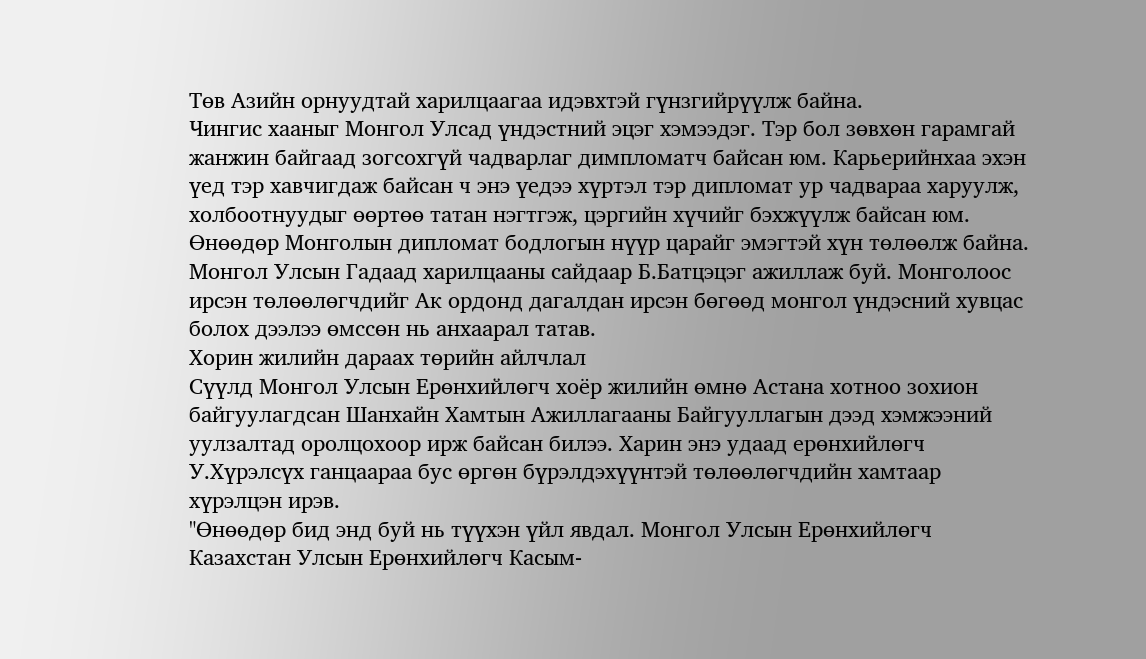Төв Азийн орнуудтай харилцаагаа идэвхтэй гүнзгийрүүлж байна.
Чингис хааныг Монгол Улсад үндэстний эцэг хэмээдэг. Тэр бол зөвхөн гарамгай жанжин байгаад зогсохгүй чадварлаг димпломатч байсан юм. Карьерийнхаа эхэн үед тэр хавчигдаж байсан ч энэ үедээ хүртэл тэр дипломат ур чадвараа харуулж, холбоотнуудыг өөртөө татан нэгтгэж, цэргийн хүчийг бэхжүүлж байсан юм.
Өнөөдөр Монголын дипломат бодлогын нүүр царайг эмэгтэй хүн төлөөлж байна. Монгол Улсын Гадаад харилцааны сайдаар Б.Батцэцэг ажиллаж буй. Монголоос ирсэн төлөөлөгчдийг Ак ордонд дагалдан ирсэн бөгөөд монгол үндэсний хувцас болох дээлээ өмссөн нь анхаарал татав.
Хорин жилийн дараах төрийн айлчлал
Сүүлд Монгол Улсын Ерөнхийлөгч хоёр жилийн өмнө Астана хотноо зохион байгуулагдсан Шанхайн Хамтын Ажиллагааны Байгууллагын дээд хэмжээний уулзалтад оролцохоор ирж байсан билээ. Харин энэ удаад ерөнхийлөгч У.Хүрэлсүх ганцаараа бус өргөн бүрэлдэхүүнтэй төлөөлөгчдийн хамтаар хүрэлцэн ирэв.
"Өнөөдөр бид энд буй нь түүхэн үйл явдал. Монгол Улсын Ерөнхийлөгч Казахстан Улсын Ерөнхийлөгч Касым-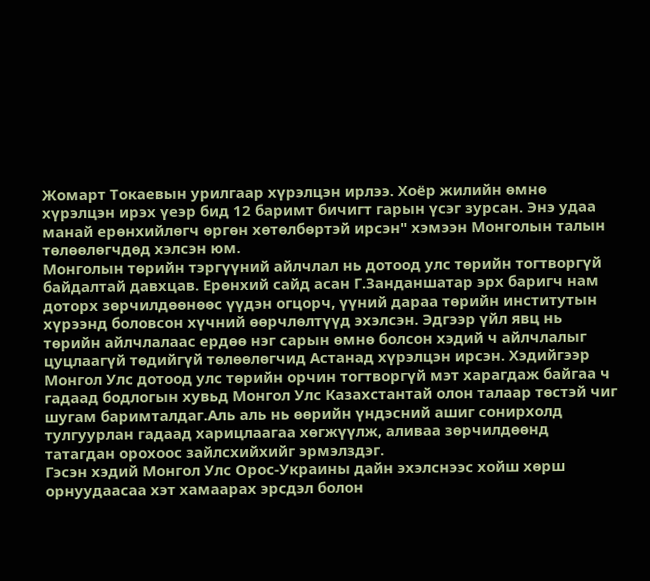Жомарт Токаевын урилгаар хүрэлцэн ирлээ. Хоёр жилийн өмнө хүрэлцэн ирэх үеэр бид 12 баримт бичигт гарын үсэг зурсан. Энэ удаа манай ерөнхийлөгч өргөн хөтөлбөртэй ирсэн" хэмээн Монголын талын төлөөлөгчдөд хэлсэн юм.
Монголын төрийн тэргүүний айлчлал нь дотоод улс төрийн тогтворгүй байдалтай давхцав. Ерөнхий сайд асан Г.Занданшатар эрх баригч нам доторх зөрчилдөөнөөс үүдэн огцорч, үүний дараа төрийн институтын хүрээнд боловсон хүчний өөрчлөлтүүд эхэлсэн. Эдгээр үйл явц нь төрийн айлчлалаас ердөө нэг сарын өмнө болсон хэдий ч айлчлалыг цуцлаагүй төдийгүй төлөөлөгчид Астанад хүрэлцэн ирсэн. Хэдийгээр Монгол Улс дотоод улс төрийн орчин тогтворгүй мэт харагдаж байгаа ч гадаад бодлогын хувьд Монгол Улс Казахстантай олон талаар төстэй чиг шугам баримталдаг.Аль аль нь өөрийн үндэсний ашиг сонирхолд тулгуурлан гадаад харицлаагаа хөгжүүлж, аливаа зөрчилдөөнд татагдан орохоос зайлсхийхийг эрмэлздэг.
Гэсэн хэдий Монгол Улс Орос-Украины дайн эхэлснээс хойш хөрш орнуудаасаа хэт хамаарах эрсдэл болон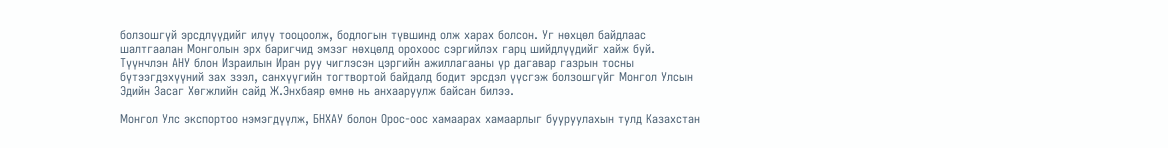болзошгүй эрсдлүүдийг илүү тооцоолж, бодлогын түвшинд олж харах болсон. Уг нөхцөл байдлаас шалтгаалан Монголын эрх баригчид эмзэг нөхцөлд орохоос сэргийлэх гарц шийдлүүдийг хайж буй.
Түүнчлэн АНУ блон Израилын Иран руу чиглэсэн цэргийн ажиллагааны үр дагавар газрын тосны бүтээгдэхүүний зах зээл, санхүүгийн тогтвортой байдалд бодит эрсдэл үүсгэж болзошгүйг Монгол Улсын Эдийн Засаг Хөгжлийн сайд Ж.Энхбаяр өмнө нь анхааруулж байсан билээ.

Монгол Улс экспортоо нэмэгдүүлж, БНХАУ болон Орос-оос хамаарах хамаарлыг бууруулахын тулд Казахстан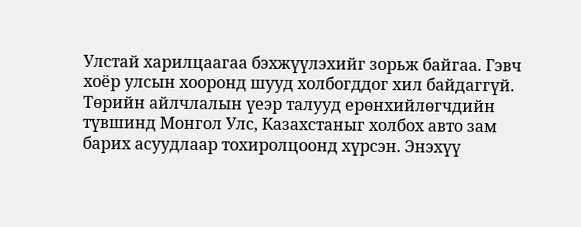Улстай харилцаагаа бэхжүүлэхийг зорьж байгаа. Гэвч хоёр улсын хооронд шууд холбогддог хил байдаггүй.
Төрийн айлчлалын үеэр талууд ерөнхийлөгчдийн түвшинд Монгол Улс, Казахстаныг холбох авто зам барих асуудлаар тохиролцоонд хүрсэн. Энэхүү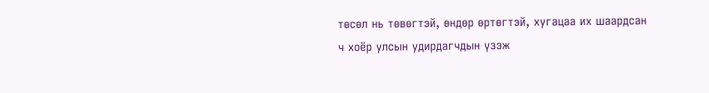төсөл нь төвөгтэй, өндөр өртөгтэй, хугацаа их шаардсан ч хоёр улсын удирдагчдын үзэж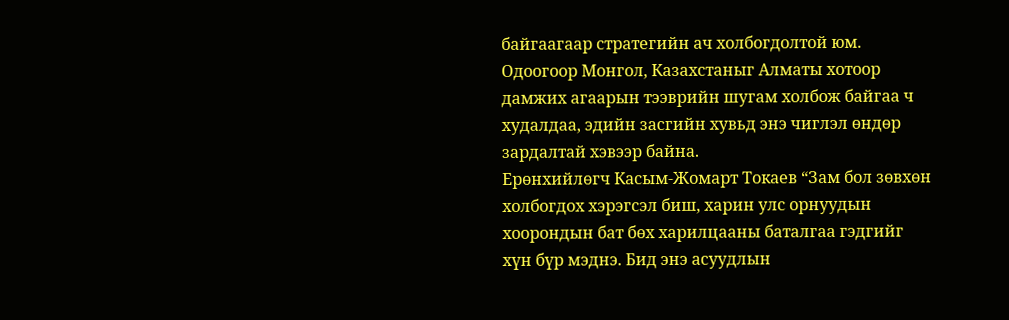байгаагаар стратегийн ач холбогдолтой юм.
Одоогоор Монгол, Казахстаныг Алматы хотоор дамжих агаарын тээврийн шугам холбож байгаа ч худалдаа, эдийн засгийн хувьд энэ чиглэл өндөр зардалтай хэвээр байна.
Ерөнхийлөгч Касым-Жомарт Токаев “Зам бол зөвхөн холбогдох хэрэгсэл биш, харин улс орнуудын хоорондын бат бөх харилцааны баталгаа гэдгийг хүн бүр мэднэ. Бид энэ асуудлын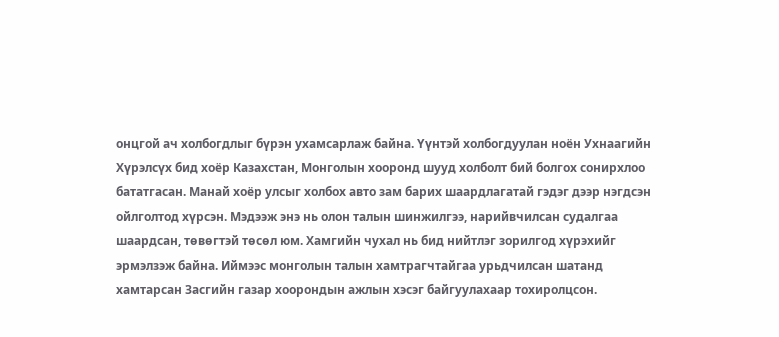онцгой ач холбогдлыг бүрэн ухамсарлаж байна. Үүнтэй холбогдуулан ноён Ухнаагийн Хүрэлсүх бид хоёр Казахстан, Монголын хооронд шууд холболт бий болгох сонирхлоо бататгасан. Манай хоёр улсыг холбох авто зам барих шаардлагатай гэдэг дээр нэгдсэн ойлголтод хүрсэн. Мэдээж энэ нь олон талын шинжилгээ, нарийвчилсан судалгаа шаардсан, төвөгтэй төсөл юм. Хамгийн чухал нь бид нийтлэг зорилгод хүрэхийг эрмэлзэж байна. Иймээс монголын талын хамтрагчтайгаа урьдчилсан шатанд хамтарсан Засгийн газар хоорондын ажлын хэсэг байгуулахаар тохиролцсон.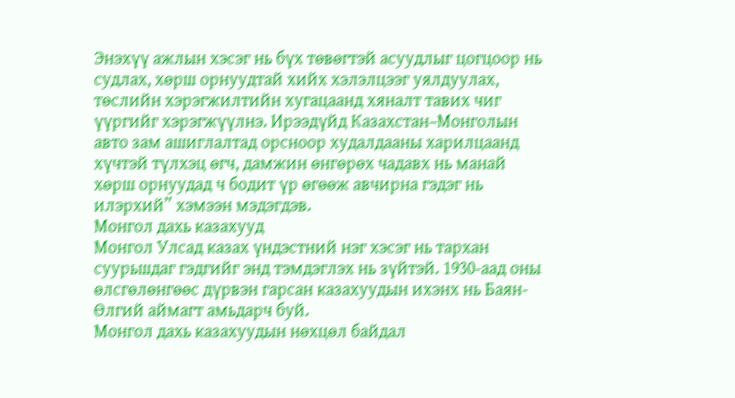Энэхүү ажлын хэсэг нь бүх төвөгтэй асуудлыг цогцоор нь судлах, хөрш орнуудтай хийх хэлэлцээг уялдуулах, төслийн хэрэгжилтийн хугацаанд хяналт тавих чиг үүргийг хэрэгжүүлнэ. Ирээдүйд Казахстан–Монголын авто зам ашиглалтад орсноор худалдааны харилцаанд хүчтэй түлхэц өгч, дамжин өнгөрөх чадавх нь манай хөрш орнуудад ч бодит үр өгөөж авчирна гэдэг нь илэрхий” хэмээн мэдэгдэв.
Монгол дахь казахууд
Монгол Улсад казах үндэстний нэг хэсэг нь тархан суурьшдаг гэдгийг энд тэмдэглэх нь зүйтэй. 1930-аад оны өлсгөлөнгөөс дүрвэн гарсан казахуудын ихэнх нь Баян-Өлгий аймагт амьдарч буй.
Монгол дахь казахуудын нөхцөл байдал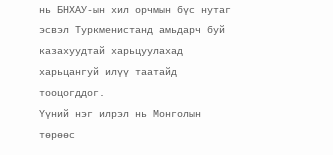нь БНХАУ-ын хил орчмын бүс нутаг эсвэл Туркменистанд амьдарч буй казахуудтай харьцуулахад харьцангуй илүү таатайд тооцогддог.
Үүний нэг илрэл нь Монголын төрөөс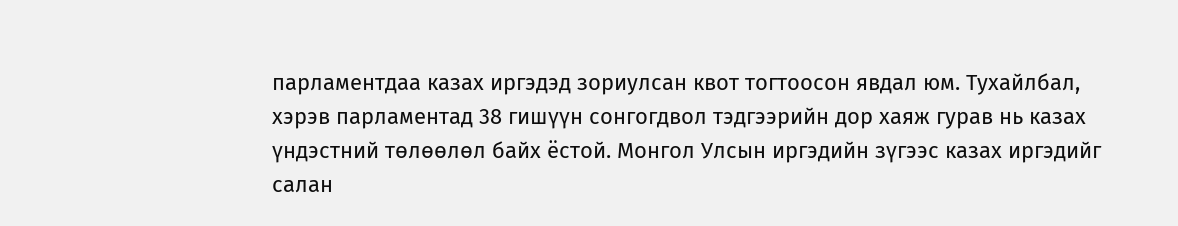парламентдаа казах иргэдэд зориулсан квот тогтоосон явдал юм. Тухайлбал, хэрэв парламентад 38 гишүүн сонгогдвол тэдгээрийн дор хаяж гурав нь казах үндэстний төлөөлөл байх ёстой. Монгол Улсын иргэдийн зүгээс казах иргэдийг салан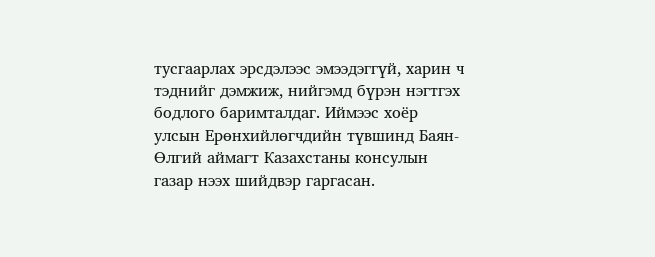тусгаарлах эрсдэлээс эмээдэггүй, харин ч тэднийг дэмжиж, нийгэмд бүрэн нэгтгэх бодлого баримталдаг. Иймээс хоёр улсын Ерөнхийлөгчдийн түвшинд Баян-Өлгий аймагт Казахстаны консулын газар нээх шийдвэр гаргасан.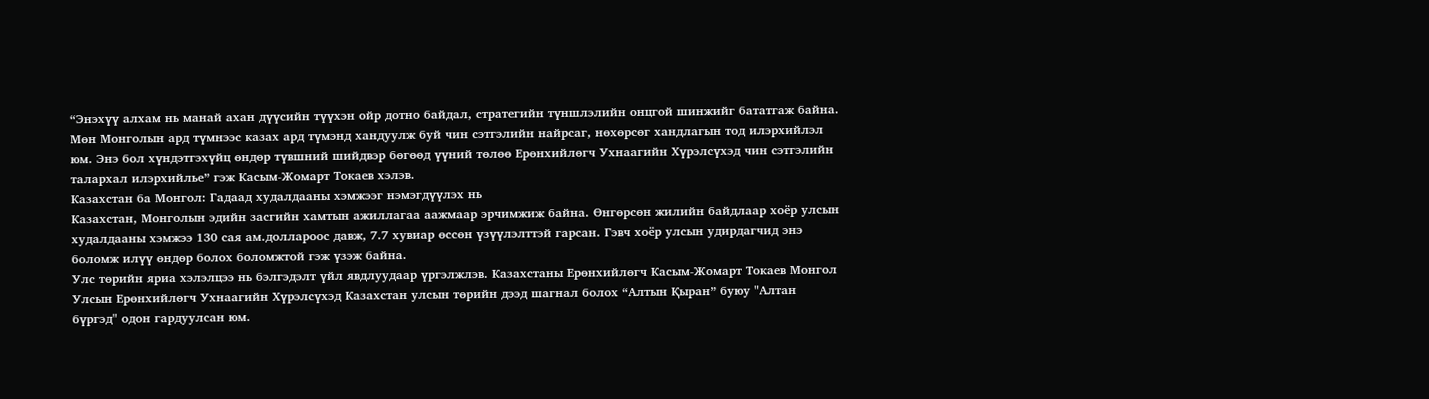“Энэхүү алхам нь манай ахан дүүсийн түүхэн ойр дотно байдал, стратегийн түншлэлийн онцгой шинжийг бататгаж байна. Мөн Монголын ард түмнээс казах ард түмэнд хандуулж буй чин сэтгэлийн найрсаг, нөхөрсөг хандлагын тод илэрхийлэл юм. Энэ бол хүндэтгэхүйц өндөр түвшний шийдвэр бөгөөд үүний төлөө Ерөнхийлөгч Ухнаагийн Хүрэлсүхэд чин сэтгэлийн талархал илэрхийлье” гэж Касым-Жомарт Токаев хэлэв.
Казахстан ба Монгол: Гадаад худалдааны хэмжээг нэмэгдүүлэх нь
Казахстан, Монголын эдийн засгийн хамтын ажиллагаа аажмаар эрчимжиж байна. Өнгөрсөн жилийн байдлаар хоёр улсын худалдааны хэмжээ 130 сая ам.доллароос давж, 7.7 хувиар өссөн үзүүлэлттэй гарсан. Гэвч хоёр улсын удирдагчид энэ боломж илүү өндөр болох боломжтой гэж үзэж байна.
Улс төрийн яриа хэлэлцээ нь бэлгэдэлт үйл явдлуудаар үргэлжлэв. Казахстаны Ерөнхийлөгч Касым-Жомарт Токаев Монгол Улсын Ерөнхийлөгч Ухнаагийн Хүрэлсүхэд Казахстан улсын төрийн дээд шагнал болох “Алтын Қыран” буюу "Алтан бүргэд" одон гардуулсан юм.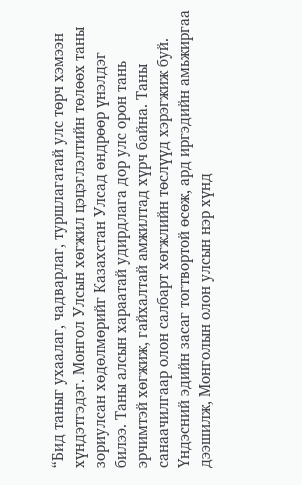“Бид таныг ухаалаг, чадварлаг, туршлагатай улс төрч хэмээн хүндэтгэдэг. Монгол Улсын хөгжил цэцэглэлтийн төлөөх таны зориулсан хөдөлмөрийг Казахстан Улсад өндрөөр үнэлдэг билээ. Таны алсын хараатай удирдлага дор улс орон тань эрчимтэй хөгжиж, гайхалтай амжилтад хүрч байна. Таны санаачилгаар олон салбарт хөгжлийн төслүүд хэрэгжиж буй. Үндэсний эдийн засаг тогтвортой өсөж, ард иргэдийн амьжиргаа дээшилж, Монголын олон улсын нэр хүнд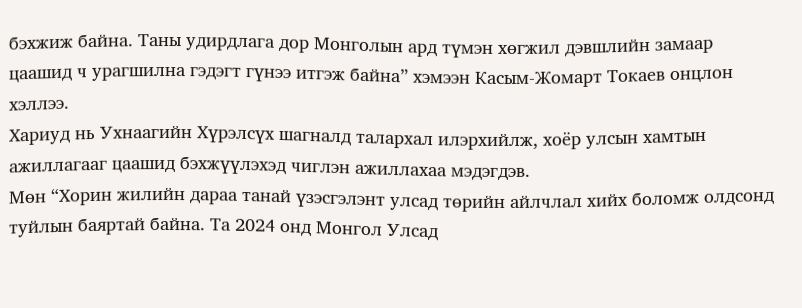бэхжиж байна. Таны удирдлага дор Монголын ард түмэн хөгжил дэвшлийн замаар цаашид ч урагшилна гэдэгт гүнээ итгэж байна” хэмээн Касым-Жомарт Токаев онцлон хэллээ.
Хариуд нь Ухнаагийн Хүрэлсүх шагналд талархал илэрхийлж, хоёр улсын хамтын ажиллагааг цаашид бэхжүүлэхэд чиглэн ажиллахаа мэдэгдэв.
Мөн “Хорин жилийн дараа танай үзэсгэлэнт улсад төрийн айлчлал хийх боломж олдсонд туйлын баяртай байна. Та 2024 онд Монгол Улсад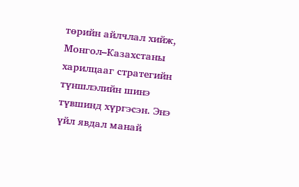төрийн айлчлал хийж, Монгол–Казахстаны харилцааг стратегийн түншлэлийн шинэ түвшинд хүргэсэн. Энэ үйл явдал манай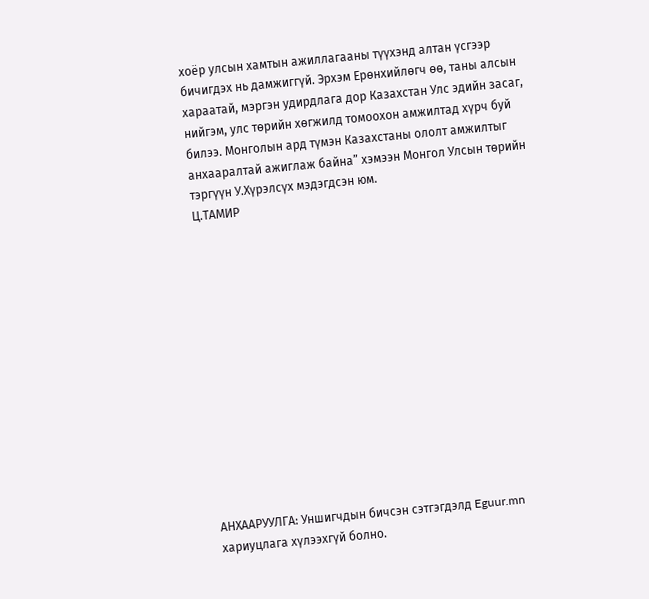хоёр улсын хамтын ажиллагааны түүхэнд алтан үсгээр бичигдэх нь дамжиггүй. Эрхэм Ерөнхийлөгч өө, таны алсын хараатай, мэргэн удирдлага дор Казахстан Улс эдийн засаг, нийгэм, улс төрийн хөгжилд томоохон амжилтад хүрч буй билээ. Монголын ард түмэн Казахстаны ололт амжилтыг анхааралтай ажиглаж байна” хэмээн Монгол Улсын төрийн тэргүүн У.Хүрэлсүх мэдэгдсэн юм.
Ц.ТАМИР














АНХААРУУЛГА: Уншигчдын бичсэн сэтгэгдэлд Eguur.mn хариуцлага хүлээхгүй болно.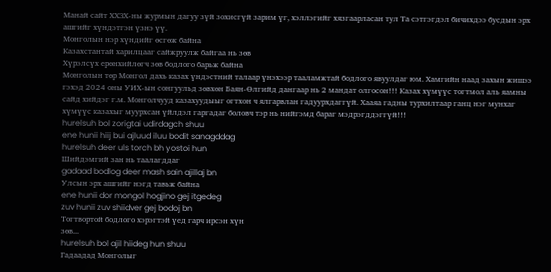Манай сайт ХХЗХ-ны журмын дагуу зүй зохисгүй зарим үг, хэллэгийг хязгаарласан тул Та сэтгэгдэл бичихдээ бусдын эрх ашгийг хүндэтгэн үзнэ үү.
Монголын нэр хүндийг өсгөж байна
Казахстантай харилцааг сайжруулж байгаа нь зөв
Хүрэлсүх ерөнхийлөгч зөв бодлого барьж байна
Монголын төр Монгол дахь казах үндэстний талаар үнэхээр тааламжтай бодлого явуулдаг юм. Хамгийн наад захын жишээ гэхэд 2024 оны УИХ-ын сонгуульд зөвхөн Баян-Өлгийд дангаар нь 2 мандат олгосон!!! Казах хүмүүс тогтмол аль яамны сайд хийдэг г.м. Монголчууд казахуудыыг огтхон ч ялгарвлан гадуурхдаггүй. Хааяа гадны турхилтаар ганц нэг мунхаг хүмүүс казахыг муурхсан үйлдэл гаргадаг боловч тэр нь нийгэмд бараг мэдрэгддэггүй!!!
hurelsuh bol zorigtai udirdagch shuu
ene hunii hiij bui ajluud iluu bodit sanagddag
hurelsuh deer uls torch bh yostoi hun
Шийдэмгий зан нь таалагддаг
gadaad bodlog deer mash sain ajillaj bn
Улсын эрх ашгийг нэгд тавьж байна
ene hunii dor mongol hogjino gej itgedeg
zuv hunii zuv shiidver gej bodoj bn
Тогтвортой бодлого хэрэгтэй үед гарч ирсэн хүн
зөв...
hurelsuh bol ajil hiideg hun shuu
Гадаадад Монголыг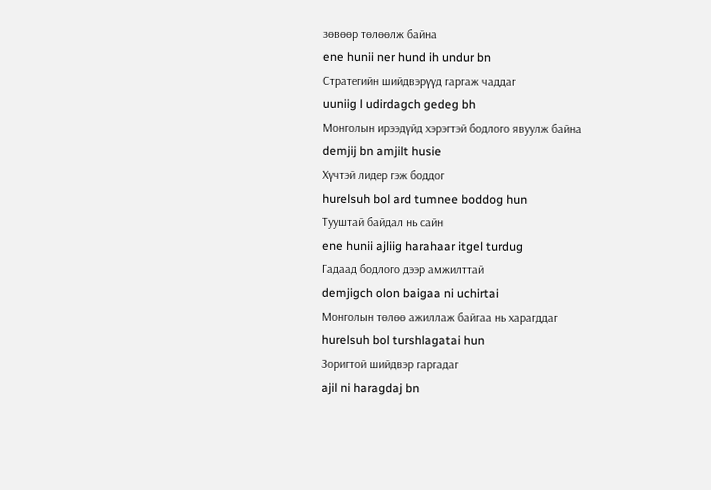зөвөөр төлөөлж байна
ene hunii ner hund ih undur bn
Стратегийн шийдвэрүүд гаргаж чаддаг
uuniig l udirdagch gedeg bh
Монголын ирээдүйд хэрэгтэй бодлого явуулж байна
demjij bn amjilt husie
Хүчтэй лидер гэж боддог
hurelsuh bol ard tumnee boddog hun
Тууштай байдал нь сайн
ene hunii ajliig harahaar itgel turdug
Гадаад бодлого дээр амжилттай
demjigch olon baigaa ni uchirtai
Монголын төлөө ажиллаж байгаа нь харагддаг
hurelsuh bol turshlagatai hun
Зоригтой шийдвэр гаргадаг
ajil ni haragdaj bn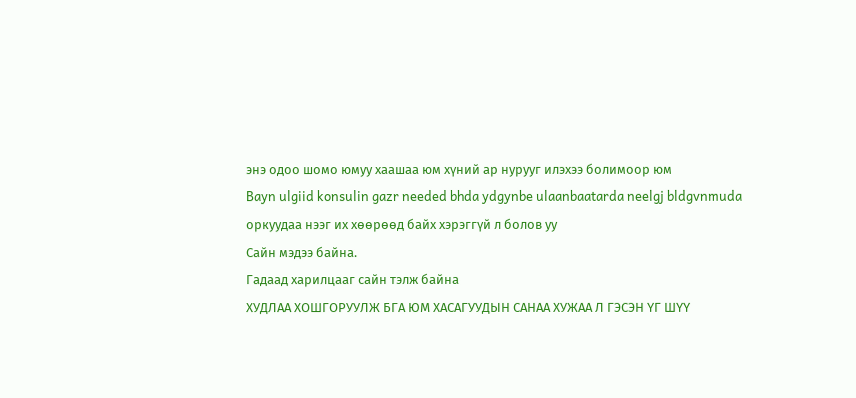энэ одоо шомо юмуу хаашаа юм хүний ар нурууг илэхээ болимоор юм
Bayn ulgiid konsulin gazr needed bhda ydgynbe ulaanbaatarda neelgj bldgvnmuda
оркуудаа нээг их хөөрөөд байх хэрэггүй л болов уу
Сайн мэдээ байна.
Гадаад харилцааг сайн тэлж байна
ХУДЛАА ХОШГОРУУЛЖ БГА ЮМ ХАСАГУУДЫН САНАА ХУЖАА Л ГЭСЭН ҮГ ШҮҮ